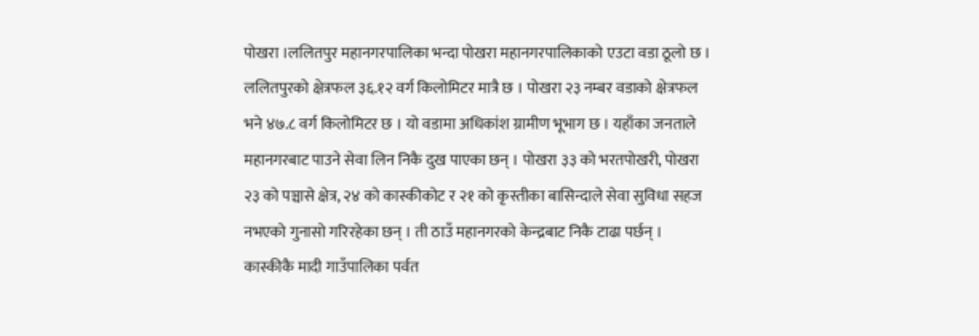पोखरा ।ललितपुर महानगरपालिका भन्दा पोखरा महानगरपालिकाको एउटा वडा ठूलो छ । ललितपुरको क्षेत्रफल ३६.१२ वर्ग किलोमिटर मात्रै छ । पोखरा २३ नम्बर वडाको क्षेत्रफल भने ४७.८ वर्ग किलोमिटर छ । यो वडामा अधिकांश ग्रामीण भूभाग छ । यहाँका जनताले महानगरबाट पाउने सेवा लिन निकै दुख पाएका छन् । पोखरा ३३ को भरतपोखरी, पोखरा २३ को पञ्चासे क्षेत्र, २४ को कास्कीकोट र २१ को कृस्तीका बासिन्दाले सेवा सुविधा सहज नभएको गुनासो गरिरहेका छन् । ती ठाउँ महानगरको केन्द्रबाट निकै टाढा पर्छन् ।
कास्कीकै मादी गाउँपालिका पर्वत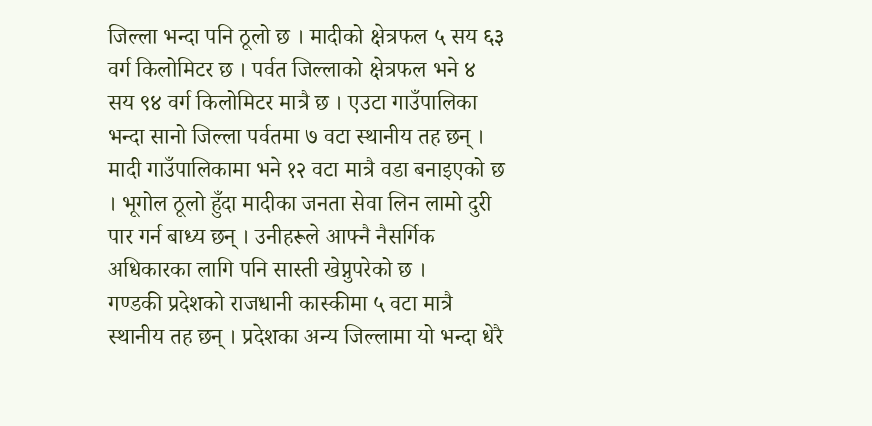जिल्ला भन्दा पनि ठूलो छ । मादीको क्षेत्रफल ५ सय ६३ वर्ग किलोमिटर छ । पर्वत जिल्लाको क्षेत्रफल भने ४ सय ९४ वर्ग किलोमिटर मात्रै छ । एउटा गाउँपालिका भन्दा सानो जिल्ला पर्वतमा ७ वटा स्थानीय तह छन् । मादी गाउँपालिकामा भने १२ वटा मात्रै वडा बनाइएको छ । भूगोल ठूलो हुँदा मादीका जनता सेवा लिन लामो दुरी पार गर्न बाध्य छन् । उनीहरूले आफ्नै नैसर्गिक अधिकारका लागि पनि सास्ती खेप्नुपरेको छ ।
गण्डकी प्रदेशको राजधानी कास्कीमा ५ वटा मात्रै स्थानीय तह छन् । प्रदेशका अन्य जिल्लामा यो भन्दा धेरै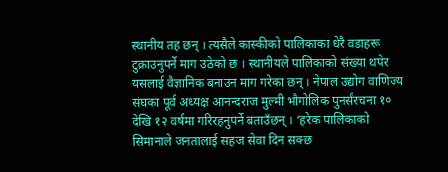स्थानीय तह छन् । त्यसैले कास्कीको पालिकाका धेरै वडाहरू टुक्राउनुपर्ने माग उठेको छ । स्थानीयले पालिकाको संख्या थपेर यसलाई वैज्ञानिक बनाउन माग गरेका छन् । नेपाल उद्योग वाणिज्य संघका पूर्व अध्यक्ष आनन्दराज मुल्मी भौगोलिक पुनर्संरचना १० देखि १२ वर्षमा गरिरहनुपर्ने बताउँछन् । ‘हरेक पालिकाको सिमानाले जनतालाई सहज सेवा दिन सक्छ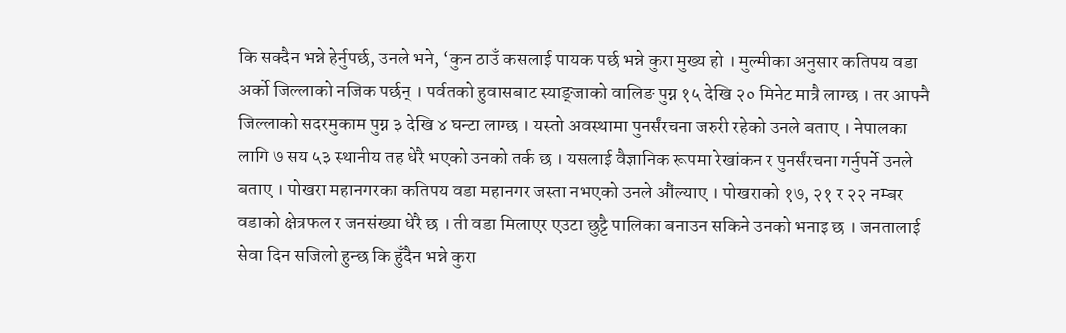कि सक्दैन भन्ने हेर्नुपर्छ, उनले भने, ‘कुन ठाउँ कसलाई पायक पर्छ भन्ने कुरा मुख्य हो । मुल्मीका अनुसार कतिपय वडा अर्को जिल्लाको नजिक पर्छन् । पर्वतको हुवासबाट स्याङ्जाको वालिङ पुग्न १५ देखि २० मिनेट मात्रै लाग्छ । तर आफ्नै जिल्लाको सदरमुकाम पुग्न ३ देखि ४ घन्टा लाग्छ । यस्तो अवस्थामा पुनर्संरचना जरुरी रहेको उनले बताए । नेपालका लागि ७ सय ५३ स्थानीय तह धेरै भएको उनको तर्क छ । यसलाई वैज्ञानिक रूपमा रेखांकन र पुनर्संरचना गर्नुपर्ने उनले बताए । पोखरा महानगरका कतिपय वडा महानगर जस्ता नभएको उनले औंल्याए । पोखराको १७, २१ र २२ नम्बर वडाको क्षेत्रफल र जनसंख्या धेरै छ । ती वडा मिलाएर एउटा छुट्टै पालिका बनाउन सकिने उनको भनाइ छ । जनतालाई सेवा दिन सजिलो हुन्छ कि हुँदैन भन्ने कुरा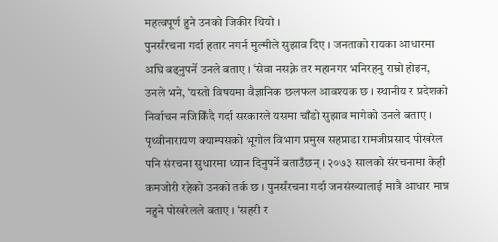महत्वपूर्ण हुने उनको जिकीर थियो ।
पुनर्संरचना गर्दा हतार नगर्न मुल्मीले सुझाव दिए । जनताको रायका आधारमा अघि बढ्नुपर्ने उनले बताए । ‘सेवा नसक्ने तर महानगर भनिरहनु राम्रो होइन, उनले भने, ‘यस्तो विषयमा वैज्ञानिक छलफल आवश्यक छ । स्थानीय र प्रदेशको निर्वाचन नजिकिँदै गर्दा सरकारले यसमा चाँडो सुझाव मागेको उनले बताए । पृथ्वीनारायण क्याम्पसको भूगोल विभाग प्रमुख सहप्राडा रामजीप्रसाद पोखरेल पनि संरचना सुधारमा ध्यान दिनुपर्ने बताउँछन् । २०७३ सालको संरचनामा केही कमजोरी रहेको उनको तर्क छ । पुनर्संरचना गर्दा जनसंख्यालाई मात्रै आधार मान्न नहुने पोखरेलले बताए । ‘सहरी र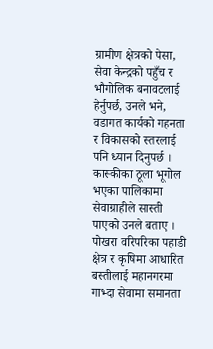ग्रामीण क्षेत्रको पेसा, सेवा केन्द्रको पहुँच र भौगोलिक बनावटलाई हेर्नुपर्छ, उनले भने, वडागत कार्यको गहनता र विकासको स्तरलाई पनि ध्यान दिनुपर्छ । कास्कीका ठूला भूगोल भएका पालिकामा सेवाग्राहीले सास्ती पाएको उनले बताए । पोखरा वरिपरिका पहाडी क्षेत्र र कृषिमा आधारित बस्तीलाई महानगरमा गाभ्दा सेवामा समानता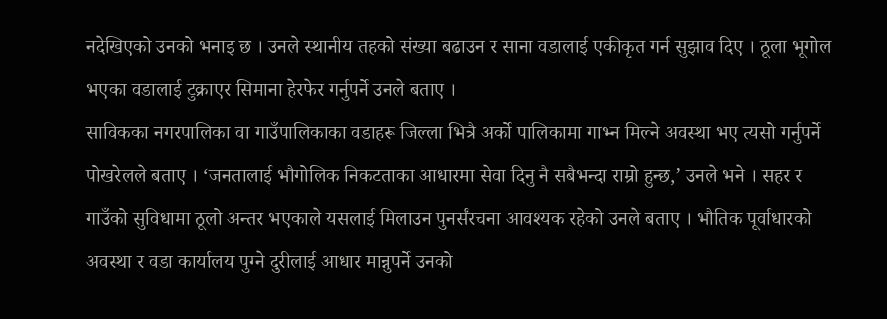नदेखिएको उनको भनाइ छ । उनले स्थानीय तहको संख्या बढाउन र साना वडालाई एकीकृत गर्न सुझाव दिए । ठूला भूगोल भएका वडालाई टुक्राएर सिमाना हेरफेर गर्नुपर्ने उनले बताए ।
साविकका नगरपालिका वा गाउँपालिकाका वडाहरू जिल्ला भित्रै अर्को पालिकामा गाभ्न मिल्ने अवस्था भए त्यसो गर्नुपर्ने पोखरेलले बताए । ‘जनतालाई भौगोलिक निकटताका आधारमा सेवा दिनु नै सबैभन्दा राम्रो हुन्छ,’ उनले भने । सहर र गाउँको सुविधामा ठूलो अन्तर भएकाले यसलाई मिलाउन पुनर्संरचना आवश्यक रहेको उनले बताए । भौतिक पूर्वाधारको अवस्था र वडा कार्यालय पुग्ने दुरीलाई आधार मान्नुपर्ने उनको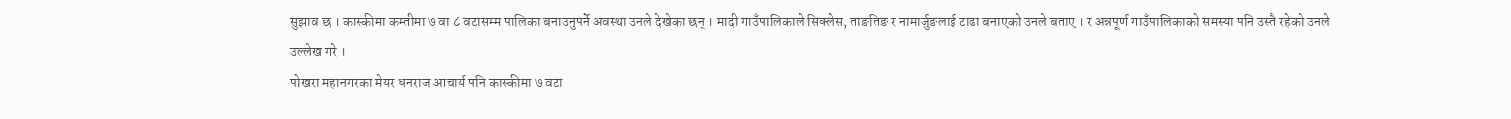सुझाव छ । कास्कीमा कम्तीमा ७ वा ८ वटासम्म पालिका बनाउनुपर्ने अवस्था उनले देखेका छन् । मादी गाउँपालिकाले सिक्लेस, ताङतिङ र नामार्जुङलाई टाढा बनाएको उनले बताए । र अन्नपूर्ण गाउँपालिकाको समस्या पनि उस्तै रहेको उनले उल्लेख गरे ।
पोखरा महानगरका मेयर धनराज आचार्य पनि कास्कीमा ७ वटा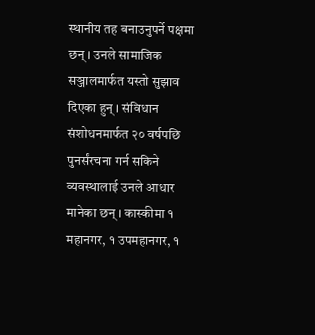स्थानीय तह बनाउनुपर्ने पक्षमा छन् । उनले सामाजिक सञ्जालमार्फत यस्तो सुझाव दिएका हुन् । संविधान संशोधनमार्फत २० वर्षपछि पुनर्संरचना गर्न सकिने व्यवस्थालाई उनले आधार मानेका छन् । कास्कीमा १ महानगर, १ उपमहानगर, १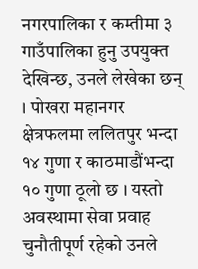नगरपालिका र कम्तीमा ३ गाउँपालिका हुनु उपयुक्त देखिन्छ, उनले लेखेका छन् । पोखरा महानगर क्षेत्रफलमा ललितपुर भन्दा १४ गुणा र काठमाडौंभन्दा १० गुणा ठूलो छ । यस्तो अवस्थामा सेवा प्रवाह चुनौतीपूर्ण रहेको उनले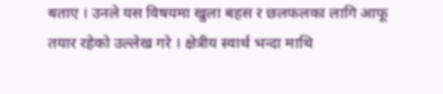बताए । उनले यस विषयमा खुला बहस र छलफलका लागि आफू तयार रहेको उल्लेख गरे । क्षेत्रीय स्वार्थ भन्दा माथि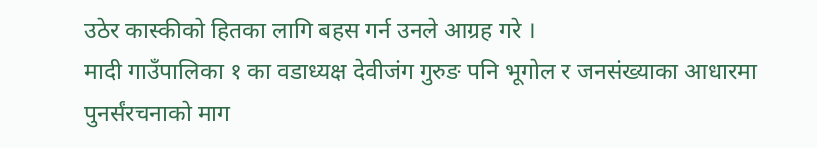उठेर कास्कीको हितका लागि बहस गर्न उनले आग्रह गरे ।
मादी गाउँपालिका १ का वडाध्यक्ष देवीजंग गुरुङ पनि भूगोल र जनसंख्याका आधारमा पुनर्संरचनाको माग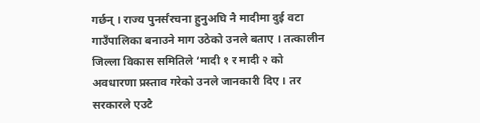गर्छन् । राज्य पुनर्संरचना हुनुअघि नै मादीमा दुई वटा गाउँपालिका बनाउने माग उठेको उनले बताए । तत्कालीन जिल्ला विकास समितिले ‘मादी १ र मादी २ को अवधारणा प्रस्ताव गरेको उनले जानकारी दिए । तर सरकारले एउटै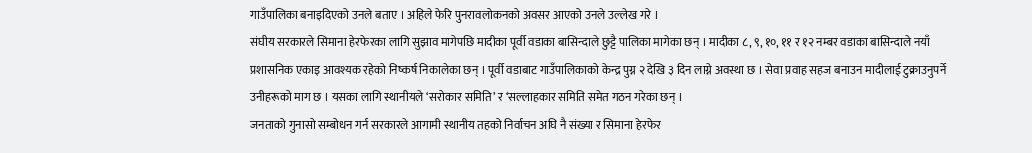गाउँपालिका बनाइदिएको उनले बताए । अहिले फेरि पुनरावलोकनको अवसर आएको उनले उल्लेख गरे ।
संघीय सरकारले सिमाना हेरफेरका लागि सुझाव मागेपछि मादीका पूर्वी वडाका बासिन्दाले छुट्टै पालिका मागेका छन् । मादीका ८, ९, १०, ११ र १२ नम्बर वडाका बासिन्दाले नयाँ प्रशासनिक एकाइ आवश्यक रहेको निष्कर्ष निकालेका छन् । पूर्वी वडाबाट गाउँपालिकाको केन्द्र पुग्न २ देखि ३ दिन लाग्ने अवस्था छ । सेवा प्रवाह सहज बनाउन मादीलाई टुक्राउनुपर्ने उनीहरूको माग छ । यसका लागि स्थानीयले ‘सरोकार समिति’ र ‘सल्लाहकार समिति समेत गठन गरेका छन् ।
जनताको गुनासो सम्बोधन गर्न सरकारले आगामी स्थानीय तहको निर्वाचन अघि नै संख्या र सिमाना हेरफेर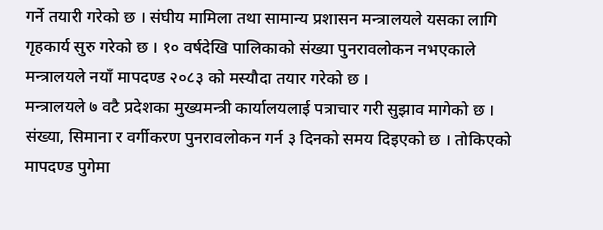गर्ने तयारी गरेको छ । संघीय मामिला तथा सामान्य प्रशासन मन्त्रालयले यसका लागि गृहकार्य सुरु गरेको छ । १० वर्षदेखि पालिकाको संख्या पुनरावलोकन नभएकाले मन्त्रालयले नयाँ मापदण्ड २०८३ को मस्यौदा तयार गरेको छ ।
मन्त्रालयले ७ वटै प्रदेशका मुख्यमन्त्री कार्यालयलाई पत्राचार गरी सुझाव मागेको छ । संख्या, सिमाना र वर्गीकरण पुनरावलोकन गर्न ३ दिनको समय दिइएको छ । तोकिएको मापदण्ड पुगेमा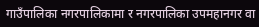गाउँपालिका नगरपालिकामा र नगरपालिका उपमहानगर वा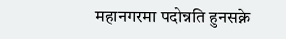महानगरमा पदोन्नति हुनसक्ने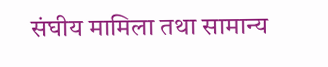संघीय मामिला तथा सामान्य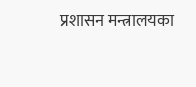प्रशासन मन्त्रालयका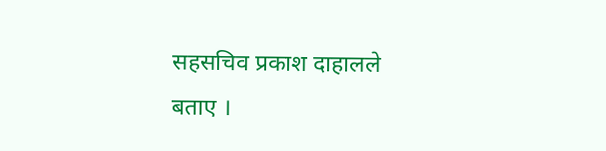सहसचिव प्रकाश दाहालले बताए ।